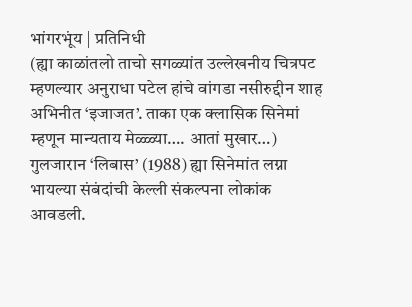भांगरभूंय | प्रतिनिधी
(ह्या काळांतलो ताचो सगळ्यांत उल्लेखनीय चित्रपट म्हणल्यार अनुराधा पटेल हांचे वांगडा नसीरुद्दीन शाह अभिनीत ‘इजाजत’. ताका एक क्लासिक सिनेमां म्हणून मान्यताय मेळ्ळ्या…. आतां मुखार…)
गुलजारान ‘लिबास’ (1988) ह्या सिनेमांत लग्ना भायल्या संबंदांची केल्ली संकल्पना लोकांक आवडली.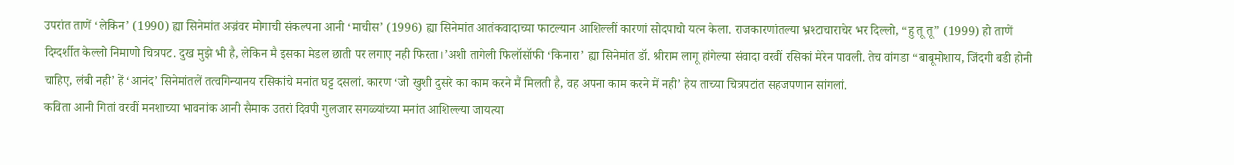उपरांत ताणें ‘लेकिन’ (1990) ह्या सिनेमांत अज्रंवर मोगाची संकल्पना आनी ‘माचीस’ (1996) ह्या सिनेमांत आतंकवादाच्या फाटल्यान आशिल्लीं कारणां सोदपाचो यत्न केला. राजकारणांतल्या भ्रश्टाचाराचेर भर दिल्लो, “हु तू तू” (1999) हो ताणें दिग्दर्शीत केल्लो निमाणो चित्रपट. दुख मुझे भी है, लेकिन मै इसका मेडल छाती पर लगाए नही फिरता।’अशी तागेली फिलॉसॉफी ‘किनारा’ ह्या सिनेमांत डॉ. श्रीराम लागू हांगेल्या संवादा वरवीं रसिकां मेरेन पावली. तेच वांगडा “बाबूमोशाय, जिंदगी बडी होनी चाहिए, लंबी नही’ हें ‘आनंद’ सिनेमांतलें तत्वगिन्यानय रसिकांचे मनांत घट्ट दसलां. कारण ‘जो खुशी दुसरे का काम करने मैं मिलती है, वह अपना काम करने में नही’ हेय ताच्या चित्रपटांत सहजपणान सांगलां.
कविता आनी गितां वरवीं मनशाच्या भावनांक आनी सैमाक उतरां दिवपी गुलजार सगळ्यांच्या मनांत आशिल्ल्या जायत्या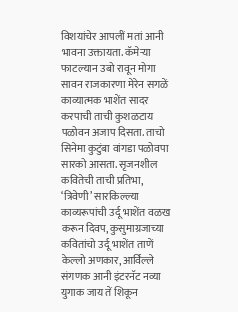विशयांचेर आपलीं मतां आनी भावना उक्तायता. कॅमेऱ्या फाटल्यान उबो रावून मोगा सावन राजकारणा मेरेन सगळें काव्यात्मक भाशेंत सादर करपाची ताची कुशळटाय पळोवन अजाप दिसता. ताचो सिनेमा कुटुंबा वांगडा पळोवपा सारको आसता. सृजनशील कवितेची ताची प्रतिभा, ‘त्रिवेणी’ सारकिल्ल्या काव्यरूपांची उर्दू भाशेंत वळख करून दिवप, कुसुमाग्रजाच्या कवितांचो उर्दू भाशेंत ताणें केल्लो अणकार, आर्विल्ले संगणक आनी इंटरनॅट नव्या युगाक जाय तें शिकून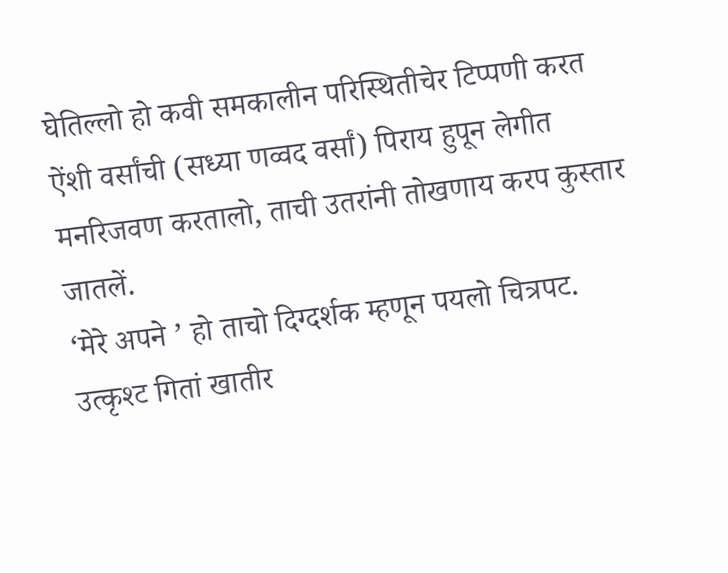घेतिल्लो हो कवी समकालीन परिस्थितीचेर टिप्पणी करत ऐंशी वर्सांची (सध्या णव्वद वर्सां) पिराय हुपून लेगीत मनरिजवण करतालो, ताची उतरांनी तोखणाय करप कुस्तार जातलें.
‘मेरे अपने ’ हो ताचो दिग्दर्शक म्हणून पयलो चित्रपट. उत्कृश्ट गितां खातीर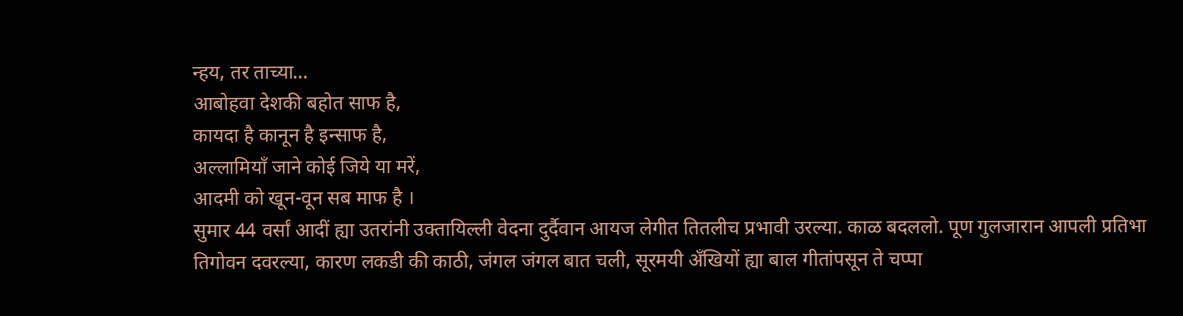न्हय, तर ताच्या…
आबोहवा देशकी बहोत साफ है,
कायदा है कानून है इन्साफ है,
अल्लामियॉं जाने कोई जिये या मरें,
आदमी को खून-वून सब माफ है ।
सुमार 44 वर्सां आदीं ह्या उतरांनी उक्तायिल्ली वेदना दुर्दैवान आयज लेगीत तितलीच प्रभावी उरल्या. काळ बदललो. पूण गुलजारान आपली प्रतिभा तिगोवन दवरल्या, कारण लकडी की काठी, जंगल जंगल बात चली, सूरमयी अँखियों ह्या बाल गीतांपसून ते चप्पा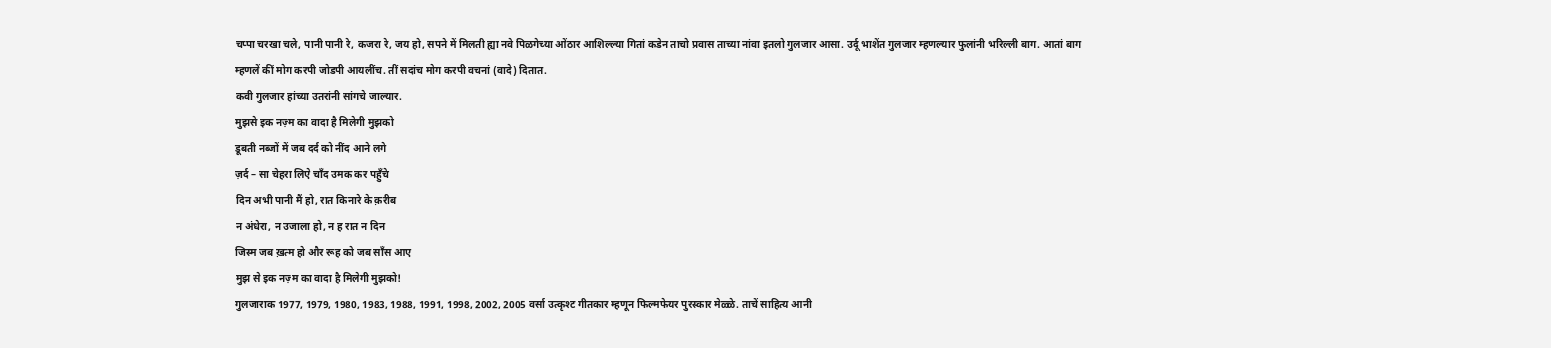चप्पा चरखा चले, पानी पानी रे, कजरा रे, जय हो, सपने में मिलती ह्या नवे पिळगेच्या ओंठार आशिल्ल्या गितां कडेन ताचो प्रवास ताच्या नांवा इतलो गुलजार आसा. उर्दू भाशेंत गुलजार म्हणल्यार फुलांनी भरिल्ली बाग. आतां बाग म्हणलें कीं मोग करपी जोडपी आयलींच. तीं सदांच मोग करपी वचनां (वादे) दितात.
कवी गुलजार हांच्या उतरांनी सांगचे जाल्यार.
मुझसे इक नज़्म का वादा है मिलेगी मुझको
डूबती नब्जों में जब दर्द को नींद आने लगे
ज़र्द – सा चेहरा लिऐ चॉंद उमक कर पहुँचे
दिन अभी पानी मैं हो, रात किनारे के क़रीब
न अंधेरा, न उजाला हो, न ह रात न दिन
जिस्म जब ख़त्म हो और रूह को जब सॉंस आए
मुझ से इक नज़्म का वादा है मिलेगी मुझको!
गुलजाराक 1977, 1979, 1980, 1983, 1988, 1991, 1998, 2002, 2005 वर्सा उत्कृश्ट गीतकार म्हणून फिल्मफेयर पुरस्कार मेळ्ळे. ताचें साहित्य आनी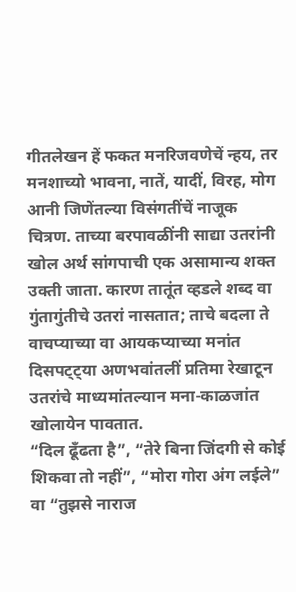गीतलेखन हें फकत मनरिजवणेचें न्हय, तर मनशाच्यो भावना, नातें, यादीं, विरह, मोग आनी जिणेंतल्या विसंगतींचें नाजूक चित्रण. ताच्या बरपावळींनी साद्या उतरांनी खोल अर्थ सांगपाची एक असामान्य शक्त उक्ती जाता. कारण तातूंत व्हडले शब्द वा गुंतागुंतीचे उतरां नासतात; ताचे बदला ते वाचप्याच्या वा आयकप्याच्या मनांत दिसपट्ट्या अणभवांतलीं प्रतिमा रेखाटून उतरांचे माध्यमांतल्यान मना-काळजांत खोलायेन पावतात.
“दिल ढूँढता है”, “तेरे बिना जिंदगी से कोई शिकवा तो नहीं”, “मोरा गोरा अंग लईले” वा “तुझसे नाराज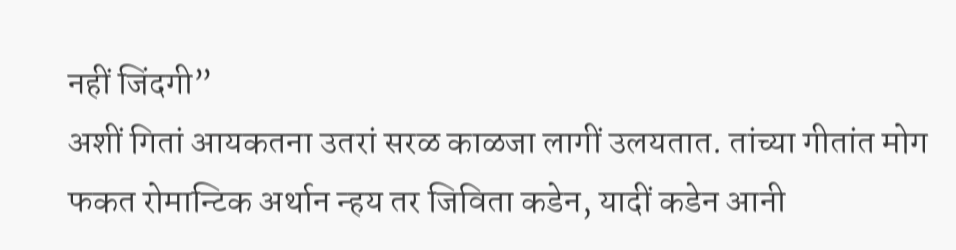नहीं जिंदगी”
अशीं गितां आयकतना उतरां सरळ काळजा लागीं उलयतात. तांच्या गीतांत मोग फकत रोमान्टिक अर्थान न्हय तर जिविता कडेन, यादीं कडेन आनी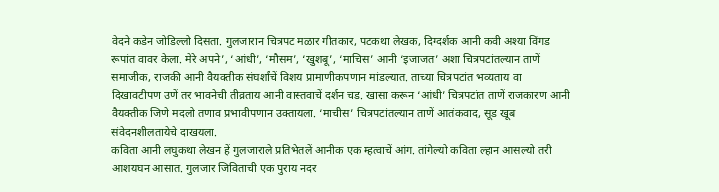वेदने कडेन जोडिल्लो दिसता. गुलजारान चित्रपट मळार गीतकार, पटकथा लेखक, दिग्दर्शक आनी कवी अश्या विंगड रूपांत वावर केला. मेरे अपने’, ‘आंधी’, ‘मौसम’, ‘खुशबू’, ‘माचिस’ आनी ‘इजाजत’ अशा चित्रपटांतल्यान ताणें समाजीक, राजकी आनी वैयक्तीक संघर्शांचें विशय प्रामाणीकपणान मांडल्यात. ताच्या चित्रपटांत भव्यताय वा दिखावटीपण उणें तर भावनेची तीव्रताय आनी वास्तवाचें दर्शन चड. खासा करून ‘आंधी’ चित्रपटांत ताणें राजकारण आनी वैयक्तीक जिणे मदलो तणाव प्रभावीपणान उक्तायला. ‘माचीस’ चित्रपटांतल्यान ताणें आतंकवाद, सूड खूब संवेदनशीलतायेचे दाखयला.
कविता आनी लघुकथा लेखन हें गुलजाराले प्रतिभेतलें आनीक एक म्हत्वाचें आंग. तांगेल्यो कविता ल्हान आसल्यो तरी आशयघन आसात. गुलजार जिविताची एक पुराय नदर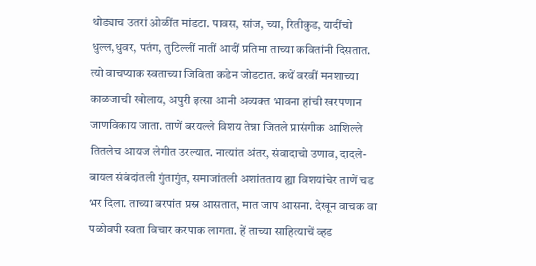थोड्याच उतरां ओळींत मांडटा. पावस, सांज, च्या, रितीकुड, यादींचो धुल्ल,धुवर, पतंग, तुटिल्लीं नातीं आदीं प्रतिमा ताच्या कवितांनी दिसतात. त्यो वाचप्याक स्वताच्या जिविता कडेन जोडटात. कथें वरवीं मनशाच्या काळजाची खोलाय, अपुरी इत्सा आनी अव्यक्त भावना हांची खरपणान जाणविकाय जाता. ताणें बरयल्ले विशय तेन्ना जितले प्रासंगीक आशिल्ले तितलेच आयज लेगीत उरल्यात. नात्यांत अंतर, संवादाचो उणाव, दादले- बायल संबंदांतली गुंतागुंत, समाजांतली अशांतताय ह्या विशयांचेर ताणें चड भर दिला. ताच्या बरपांत प्रस्न आसतात, मात जाप आसना. देखून वाचक वा पळोवपी स्वता विचार करपाक लागता. हें ताच्या साहित्याचें व्हड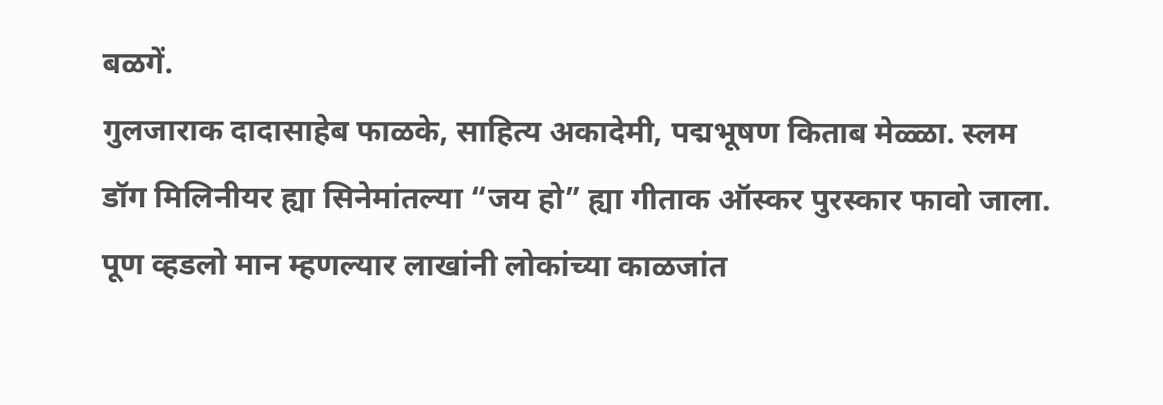बळगें.
गुलजाराक दादासाहेब फाळके, साहित्य अकादेमी, पद्मभूषण किताब मेळ्ळा. स्लम डॉग मिलिनीयर ह्या सिनेमांतल्या “जय हो” ह्या गीताक ऑस्कर पुरस्कार फावो जाला. पूण व्हडलो मान म्हणल्यार लाखांनी लोकांच्या काळजांत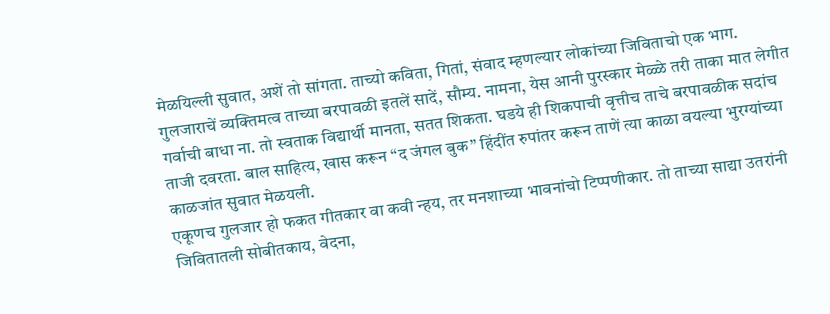मेळयिल्ली सुवात, अशें तो सांगता. ताच्यो कविता, गितां, संवाद म्हणल्यार लोकांच्या जिविताचो एक भाग. गुलजाराचें व्यक्तिमत्व ताच्या बरपावळी इतलें सादें, सौम्य. नामना, येस आनी पुरस्कार मेळ्ळे तरी ताका मात लेगीत गर्वाची बाधा ना. तो स्वताक विद्यार्थी मानता, सतत शिकता. घडये ही शिकपाची वृत्तीच ताचे बरपावळीक सदांच ताजी दवरता. बाल साहित्य, खास करून “द जंगल बुक” हिंदींत रुपांतर करून ताणें त्या काळा वयल्या भुरग्यांच्या काळजांत सुवात मेळयली.
एकूणच गुलजार हो फकत गीतकार वा कवी न्हय, तर मनशाच्या भावनांचो टिप्पणीकार. तो ताच्या साद्या उतरांनी जिवितातली सोबीतकाय, वेदना,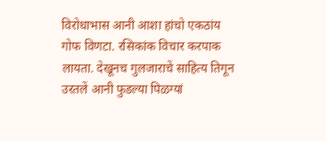विरोधाभास आनी आशा हांचो एकठांय गोफ विणटा. रसिकांक विचार करपाक लायता. देखूनच गुलजाराचें साहित्य तिगून उरतलें आनी फुडल्या पिळग्यां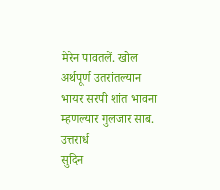मेरेन पावतलें. खोल अर्थपूर्ण उतरांतल्यान भायर सरपी शांत भावना म्हणल्यार गुलजार साब.
उत्तरार्ध
सुदिन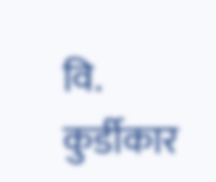वि. कुर्डीकार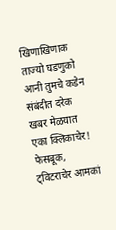खिणाखिणाक ताज्यो घडणुको आनी तुमचे कडेन संबंदीत दरेक खबर मेळयात एका क्लिकाचेर! फेसबूक, ट्विटराचेर आमकां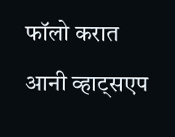फॉलो करात आनी व्हाट्सएप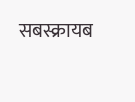सबस्क्रायब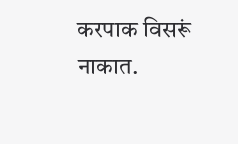करपाक विसरूं नाकात.